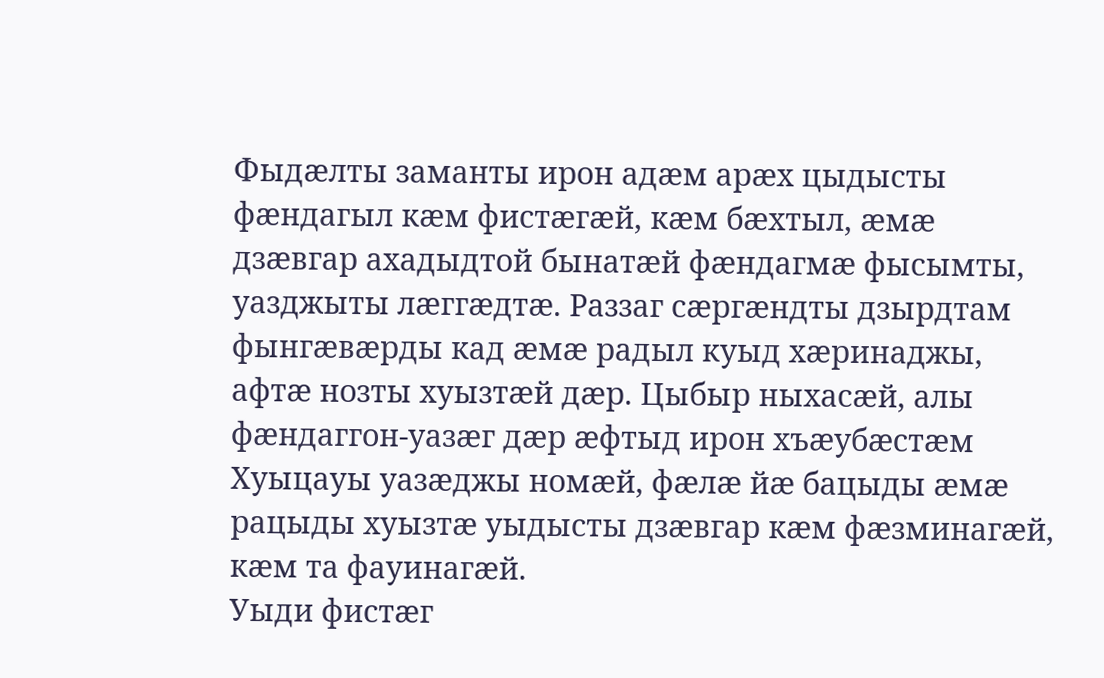Фыдæлты заманты ирон адæм арæх цыдысты фæндагыл кæм фистæгæй, кæм бæхтыл, æмæ дзæвгар ахадыдтой бынатæй фæндагмæ фысымты, уазджыты лæггæдтæ. Раззаг сæргæндты дзырдтам фынгæвæрды кад æмæ радыл куыд хæринаджы, афтæ нозты хуызтæй дæр. Цыбыр ныхасæй, алы фæндаггон-уазæг дæр æфтыд ирон хъæубæстæм Хуыцауы уазæджы номæй, фæлæ йæ бацыды æмæ рацыды хуызтæ уыдысты дзæвгар кæм фæзминагæй, кæм та фауинагæй.
Уыди фистæг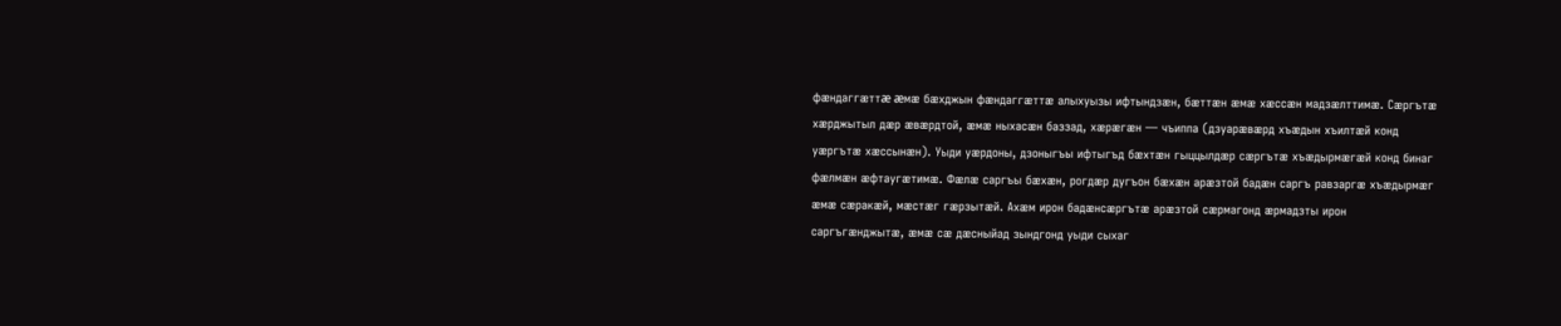фæндаггæттæ æмæ бæхджын фæндаггæттæ алыхуызы ифтындзæн, бæттæн æмæ хæссæн мадзæлттимæ. Сæргътæ хæрджытыл дæр æвæрдтой, æмæ ныхасæн баззад, хæрæгæн — чъиппа (дзуарæвæрд хъæдын хъилтæй конд уæргътæ хæссынæн). Уыди уæрдоны, дзоныгъы ифтыгъд бæхтæн гыццылдæр сæргътæ хъæдырмæгæй конд бинаг фæлмæн æфтаугæтимæ. Фæлæ саргъы бæхæн, рогдæр дугъон бæхæн арæзтой бадæн саргъ равзаргæ хъæдырмæг æмæ сæракæй, мæстæг гæрзытæй. Ахæм ирон бадæнсæргътæ арæзтой сæрмагонд æрмадзты ирон саргъгæнджытæ, æмæ сæ дæсныйад зындгонд уыди сыхаг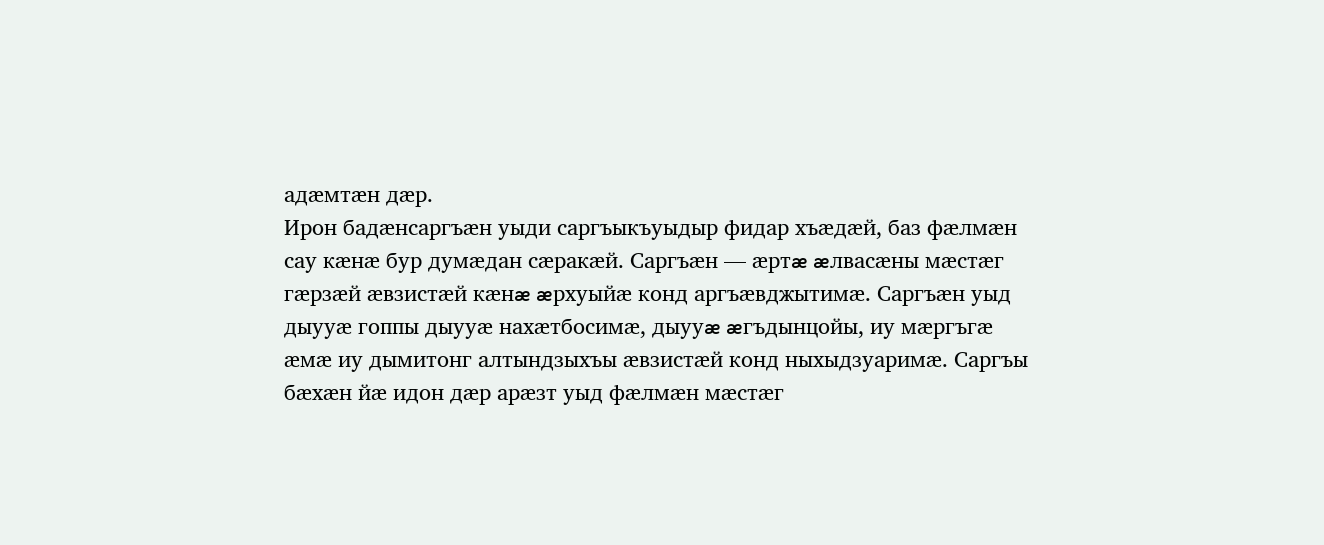адæмтæн дæр.
Ирон бадæнсаргъæн уыди саргъыкъуыдыр фидар хъæдæй, баз фæлмæн сау кæнæ бур думæдан сæракæй. Саргъæн — æртæ æлвасæны мæстæг гæрзæй æвзистæй кæнæ æрхуыйæ конд аргъæвджытимæ. Саргъæн уыд дыууæ гоппы дыууæ нахæтбосимæ, дыууæ æгъдынцойы, иу мæргъгæ æмæ иу дымитонг алтындзыхъы æвзистæй конд ныхыдзуаримæ. Саргъы бæхæн йæ идон дæр арæзт уыд фæлмæн мæстæг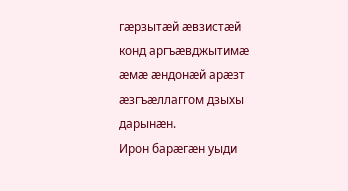гæрзытæй æвзистæй конд аргъæвджытимæ æмæ æндонæй арæзт æзгъæллаггом дзыхы дарынæн.
Ирон барæгæн уыди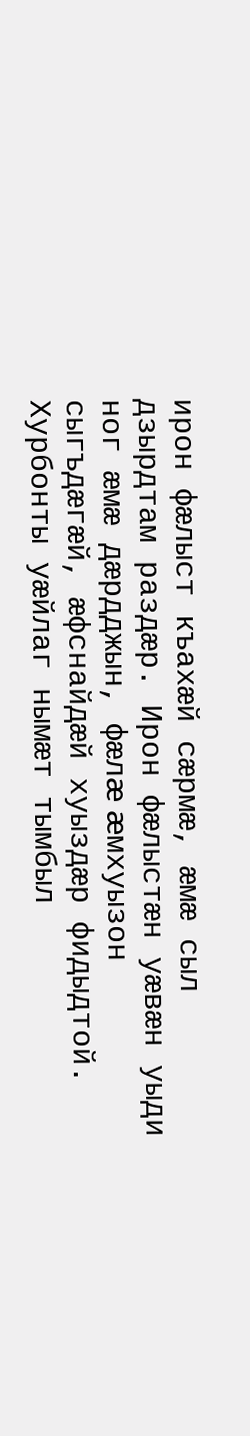ирон фæлыст къахæй сæрмæ, æмæ сыл дзырдтам раздæр. Ирон фæлыстæн уæвæн уыди ног æмæ дæрдджын, фæлæ æмхуызон сыгъдæгæй, æфснайдæй хуыздæр фидыдтой. Хурбонты уæйлаг нымæт тымбыл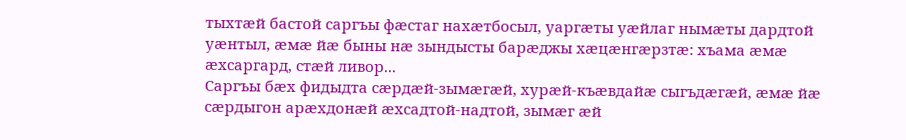тыхтæй бастой саргъы фæстаг нахæтбосыл, уаргæты уæйлаг нымæты дардтой уæнтыл, æмæ йæ быны нæ зындысты барæджы хæцæнгæрзтæ: хъама æмæ æхсаргард, стæй ливор...
Саргъы бæх фидыдта сæрдæй-зымæгæй, хурæй-къæвдайæ сыгъдæгæй, æмæ йæ сæрдыгон арæхдонæй æхсадтой-надтой, зымæг æй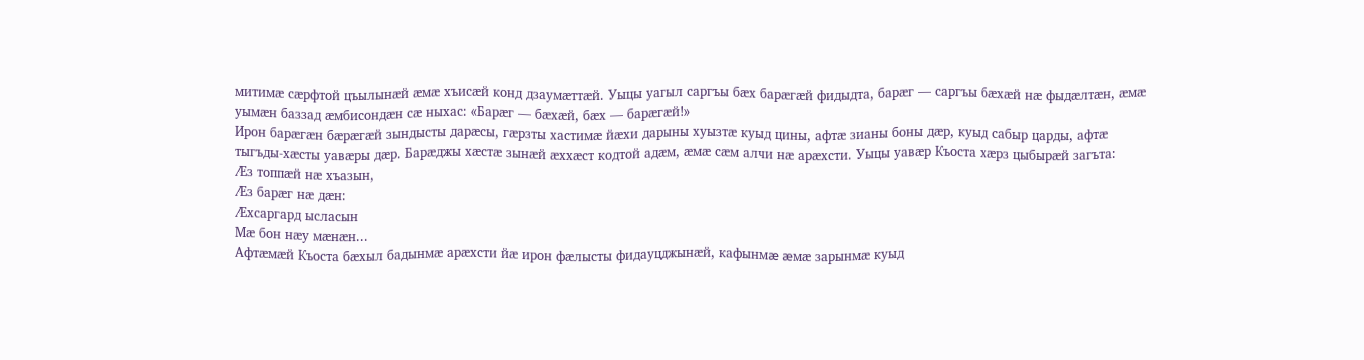митимæ сæрфтой цъылынæй æмæ хъисæй конд дзаумæттæй. Уыцы уагыл саргъы бæх барæгæй фидыдта, барæг — саргъы бæхæй нæ фыдæлтæн, æмæ уымæн баззад æмбисондæн сæ ныхас: «Барæг — бæхæй, бæх — барæгæй!»
Ирон барæгæн бæрæгæй зындысты дарæсы, гæрзты хастимæ йæхи дарыны хуызтæ куыд цины, афтæ зианы боны дæр, куыд сабыр царды, афтæ тыгъды-хæсты уавæры дæр. Барæджы хæстæ зынæй æххæст кодтой адæм, æмæ сæм алчи нæ арæхсти. Уыцы уавæр Къоста хæрз цыбырæй загъта:
Æз топпæй нæ хъазын,
Æз барæг нæ дæн:
Æхсаргард ысласын
Мæ бон нæу мæнæн...
Афтæмæй Къоста бæхыл бадынмæ арæхсти йæ ирон фæлысты фидауцджынæй, кафынмæ æмæ зарынмæ куыд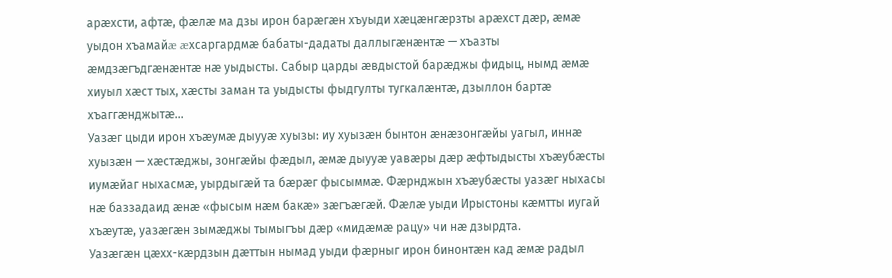арæхсти, афтæ, фæлæ ма дзы ирон барæгæн хъуыди хæцæнгæрзты арæхст дæр, æмæ уыдон хъамайæ æхсаргардмæ бабаты-дадаты даллыгæнæнтæ — хъазты æмдзæгъдгæнæнтæ нæ уыдысты. Сабыр царды æвдыстой барæджы фидыц, нымд æмæ хиуыл хæст тых, хæсты заман та уыдысты фыдгулты тугкалæнтæ, дзыллон бартæ хъаггæнджытæ...
Уазæг цыди ирон хъæумæ дыууæ хуызы: иу хуызæн бынтон æнæзонгæйы уагыл, иннæ хуызæн — хæстæджы, зонгæйы фæдыл, æмæ дыууæ уавæры дæр æфтыдысты хъæубæсты иумæйаг ныхасмæ, уырдыгæй та бæрæг фысыммæ. Фæрнджын хъæубæсты уазæг ныхасы нæ баззадаид æнæ «фысым нæм бакæ» зæгъæгæй. Фæлæ уыди Ирыстоны кæмтты иугай хъæутæ, уазæгæн зымæджы тымыгъы дæр «мидæмæ рацу» чи нæ дзырдта.
Уазæгæн цæхх-кæрдзын дæттын нымад уыди фæрныг ирон бинонтæн кад æмæ радыл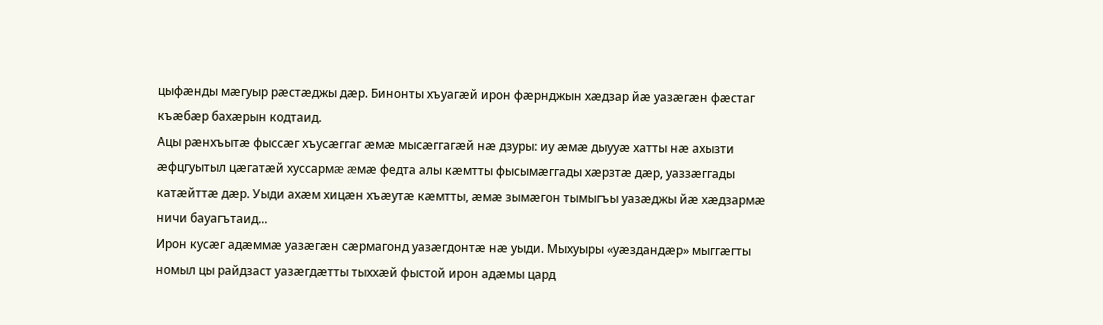цыфæнды мæгуыр рæстæджы дæр. Бинонты хъуагæй ирон фæрнджын хæдзар йæ уазæгæн фæстаг къæбæр бахæрын кодтаид.
Ацы рæнхъытæ фыссæг хъусæггаг æмæ мысæггагæй нæ дзуры: иу æмæ дыууæ хатты нæ ахызти æфцгуытыл цæгатæй хуссармæ æмæ федта алы кæмтты фысымæггады хæрзтæ дæр, уаззæггады катæйттæ дæр. Уыди ахæм хицæн хъæутæ кæмтты, æмæ зымæгон тымыгъы уазæджы йæ хæдзармæ ничи бауагътаид...
Ирон кусæг адæммæ уазæгæн сæрмагонд уазæгдонтæ нæ уыди. Мыхуыры «уæздандæр» мыггæгты номыл цы райдзаст уазæгдæтты тыххæй фыстой ирон адæмы цард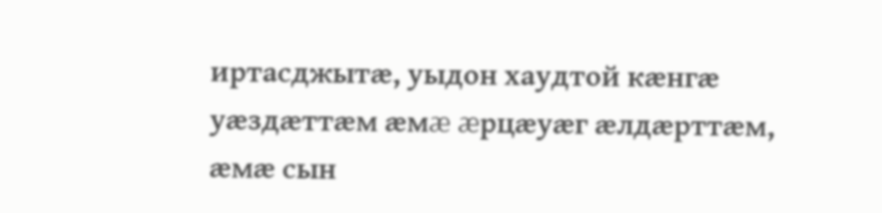иртасджытæ, уыдон хаудтой кæнгæ уæздæттæм æмæ æрцæуæг æлдæрттæм, æмæ сын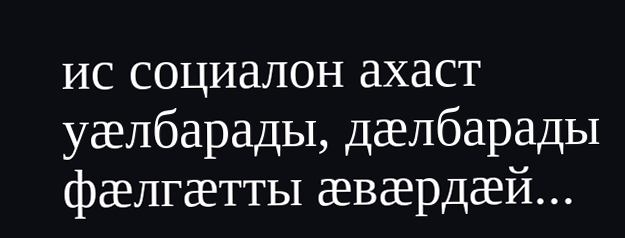ис социалон ахаст уæлбарады, дæлбарады фæлгæтты æвæрдæй...